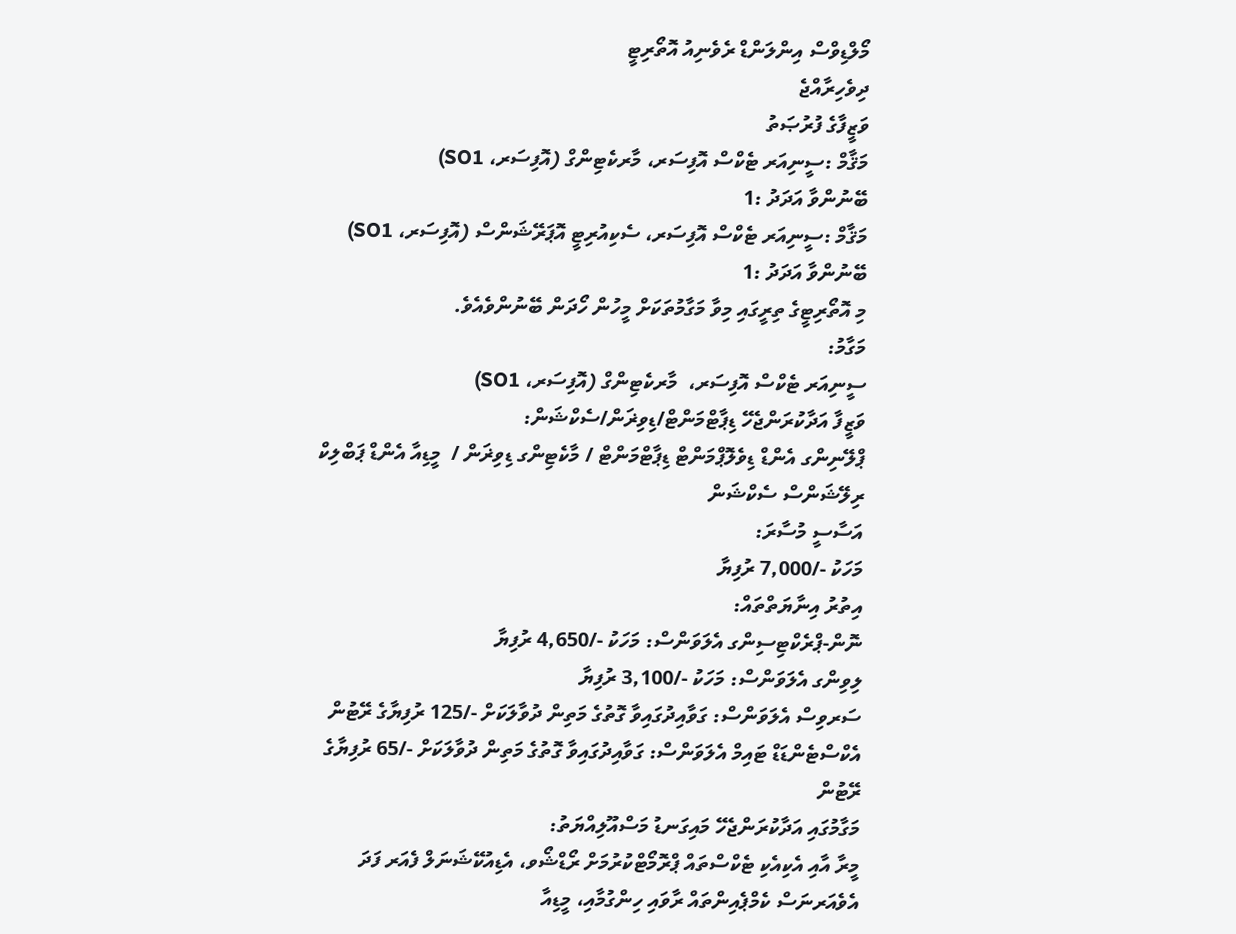މޯލްޑިވްސް އިންލަންޑް ރެވެނިއު އޮތޯރިޓީ
ދިވެހިރާއްޖެ
ވަޒީފާގެ ފުރުޞަތު
މަޤާމް :ސީނިއަރ ޓެކްސް އޮފިސަރ، މާރކެޓިންގް (އޮފިސަރ، SO1)
ބޭނުންވާ އަދަދު :1
މަޤާމް :ސީނިއަރ ޓެކްސް އޮފިސަރ، ސެކިއުރިޓީ އޮޕަރޭޝަންސް (އޮފިސަރ، SO1)
ބޭނުންވާ އަދަދު :1
މި އޮތޯރިޓީގެ ތިރީގައި މިވާ މަގާމުތަކަށް މީހުން ހޯދަން ބޭނުންވެއެވެ.
މަގާމު:
ސީނިއަރ ޓެކްސް އޮފިސަރ،  މާރކެޓިންގް (އޮފިސަރ، SO1)
ވަޒީފާ އަދާކުރަންޖެހޭ ޑިޕާޓްމަންޓް/ޑިވިޜަން/ސެކްޝަން:
ޕްލޭނިންގ އެންޑް ޑިވެލޮޕްމަންޓް ޑިޕާޓްމަންޓް / މާކެޓިންގ ޑިވިޜަން /  މީޑިއާ އެންޑް ޕަބްލިކް ރިލޭޝަންސް ސެކްޝަން
އަސާސީ މުސާރަ:
މަހަކު -/7,000 ރުފިޔާ
އިތުރު އިނާޔަތްތައް:
ނޮން-ޕްރެކްޓިސިންގ އެލަވަންސް: މަހަކު -/4,650 ރުފިޔާ
ލިވިންގ އެލަވަންސް: މަހަކު -/3,100 ރުފިޔާ
ސަރވިސް އެލަވަންސް: ގަވާއިދުގައިވާ ގޮތުގެ މަތިން ދުވާލަކަށް -/125 ރުފިޔާގެ ރޭޓުން
އެކްސްޓެންޑަޑް ޓައިމް އެލަވަންސް: ގަވާއިދުގައިވާ ގޮތުގެ މަތިން ދުވާލަކަށް -/65 ރުފިޔާގެ ރޭޓުން
މަގާމުގައި އަދާކުރަންޖެހޭ މައިގަނޑު މަސްއޫލިއްޔަތު:
މީރާ އާއި އެކިއެކި ޓެކްސްތައް ޕްރޮމޯޓްކުރުމަށް ރޯޑްޝޯވ، އެޑިއުކޭޝަނަލް ފެއަރ ފަދަ އެވެއަރނަސް ކެމްޕެއިންތައް ރާވައި ހިންގުމާއި، މީޑިއާ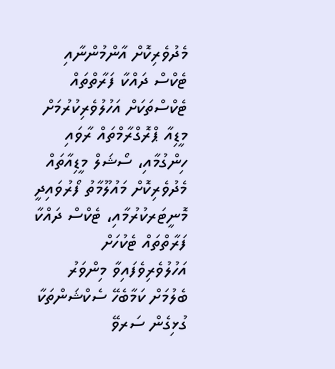މެދުވެރިކޮށް އާންމުންނާއި ޓެކްސް ދައްކާ ފަރާތްތައް ޓެކްސްތަކަށް އަހުލުވެރިކުރުމަށް މީޑިއާ ޕްރޮގްރާމްތައް ރާވައި ހިންގުމާއި، ސޯޝަލް މީޑިއާތައް މެދުވެރިކޮށް މައުލޫމާތު ފޯރުވައިދީ މޮނީޓަރކުރުމާއި، ޓެކްސް ދައްކާ ފަރާތްތައް ޓެކުހަށް އަހުލުވެރިވެފައިވާ މިންވަރު ބެލުމަށް ކަމާބެހޭ ސެކްޝަންތަކާ ގުޅިގެން ސަރވޭ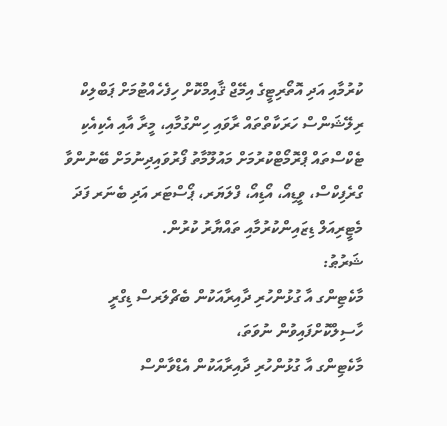ކުރުމާއި އަދި އޮތޯރިޓީގެ އިމޭޖް ޤާއިމްކޮށް ހިފެހެއްޓުމަށް ޕަބްލިކް ރިލޭޝަންސް ހަރަކާތްތައް ރާވައި ހިންގުމާއި، މީރާ އާއި އެކިއެކި ޓެކްސްތައް ޕްރޮމޯޓްކުރުމަށް މައުލޫމާތު ފޯރުވައިދިނުމަށް ބޭނުންވާ ގްރެފިކްސް، ވީޑިއޯ، އޯޑިއޯ، ފްލަޔަރ، ޕޯސްޓަރ އަދި ބެނަރ ފަދަ މެޓީރިއަލް ޑިޒައިންކުރުމާއި ތައްޔާރު ކުރުން.
ޝަރުޠު:
މާކެޓިންގ އާ ގުޅުންހުރި ދާއިރާއަކުން ބެޗްލަރސް ޑިގްރީ ހާސިލްކޮށްފައިވުން ނުވަތަ،
މާކެޓިންގ އާ ގުޅުންހުރި ދާއިރާއަކުން އެޑްވާންސް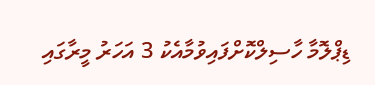ޑިޕްލޮމާ ހާސިލްކޮށްފައިވުމާއެކު 3 އަހަރު މީރާގައި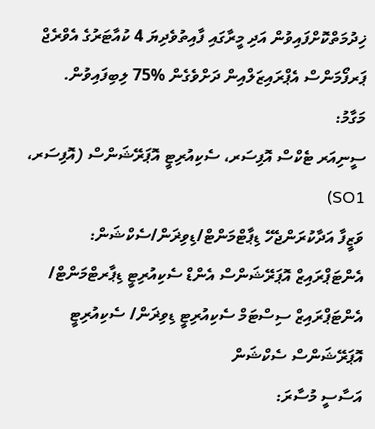ޚިދުމަތްކޮށްފައިވުން އަދި މީރާގައި ފާއިތުވެދިޔަ 4 ކުއާޓަރުގެ އެވްރެޖް ޕަރފޯމަންސް އެޕްރައިޒަލްއިން ދަށްވެގެން %75 ލިބިފައިވުން.
މަގާމު:
ސީނިއަރ ޓެކްސް އޮފިސަރ، ސެކިއުރިޓީ އޮޕަރޭޝަންސް (އޮފިސަރ، SO1)
ވަޒީފާ އަދާކުރަންޖެހޭ ޑިޕާޓްމަންޓް/ޑިވިޜަން/ސެކްޝަން:
އެންޓަޕްރައިޒް އޮޕަރޭޝަންސް އެންޑް ސެކިއުރިޓީ ޑިޕާރޓްމަންޓް/ އެންޓަޕްރައިޒް ސިސްޓަމް ސެކިއުރިޓީ ޑިވިޜަން/ ސެކިއުރިޓީ އޮޕަރޭޝަންސް ސެކްޝަން
އަސާސީ މުސާރަ: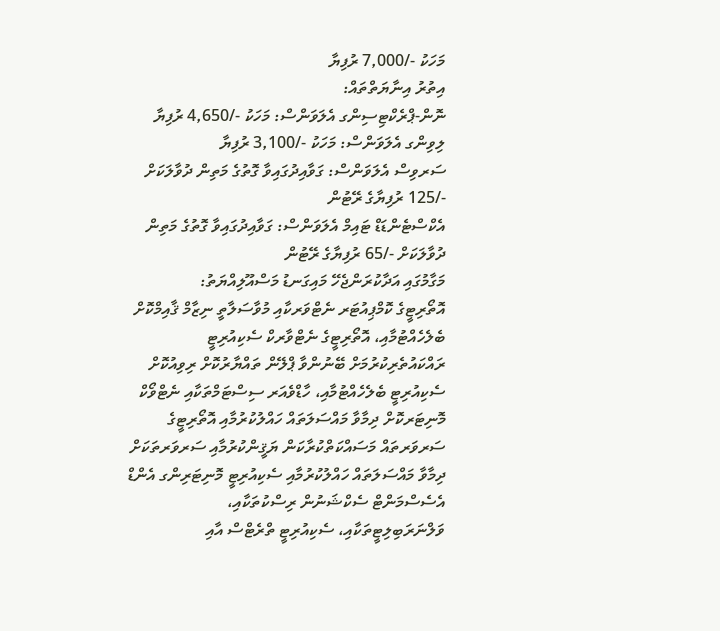މަހަކު -/7,000 ރުފިޔާ
އިތުރު އިނާޔަތްތައް:
ނޮން-ޕްރެކްޓިސިންގ އެލަވަންސް: މަހަކު -/4,650 ރުފިޔާ
ލިވިންގ އެލަވަންސް: މަހަކު -/3,100 ރުފިޔާ
ސަރވިސް އެލަވަންސް: ގަވާއިދުގައިވާ ގޮތުގެ މަތިން ދުވާލަކަށް -/125 ރުފިޔާގެ ރޭޓުން
އެކްސްޓެންޑަޑް ޓައިމް އެލަވަންސް: ގަވާއިދުގައިވާ ގޮތުގެ މަތިން ދުވާލަކަށް -/65 ރުފިޔާގެ ރޭޓުން
މަގާމުގައި އަދާކުރަންޖެހޭ މައިގަނޑު މަސްއޫލިއްޔަތު:
އޮތޯރިޓީގެ ކޮމްޕިއުޓަރ ނެޓްވަރކާއި މުވާސަލާތީ ނިޒާމް ޤާއިމްކޮށް ބެލެހެއްޓުމާއި، އޮތޯރިޓީގެ ނެޓްވާރކް ސެކިއުރިޓީ ރައްކައުތެރިކުރުމަށް ބޭނުންވާ ޕްލޭން ތައްޔާރުކޮށް ރިވިއުކޮށް ސެކިއުރިޓީ ބެލެހެއްޓުމާއި، ހާޑްވެއަރ ސިސްޓަމްތަކާއި ނެޓްވޯކް މޮނިޓަރކޮށް ދިމާވާ މައްސަލަތައް ހައްލުކުރުމާއި އޮތޯރިޓީގެ ސަރވަރތައް މަސައްކަތްކުރާކަން ޔަޤީންކުރުމާއި ސަރވަރތަކަށް ދިމާވާ މައްސަލަތައް ހައްލުކުރުމާއި ސެކިއުރިޓީ މޮނިޓަރިންގ އެންޑް އެސެސްމަންޓް ސެކްޝަނުން ރިސްކުތަކާއި، ވަލްނަރަބިލިޓީތަކާއި، ސެކިއުރިޓީ ތްރެޓްސް އާއި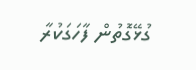ގުޅޭގޮތުން ފާހަގަކުރާ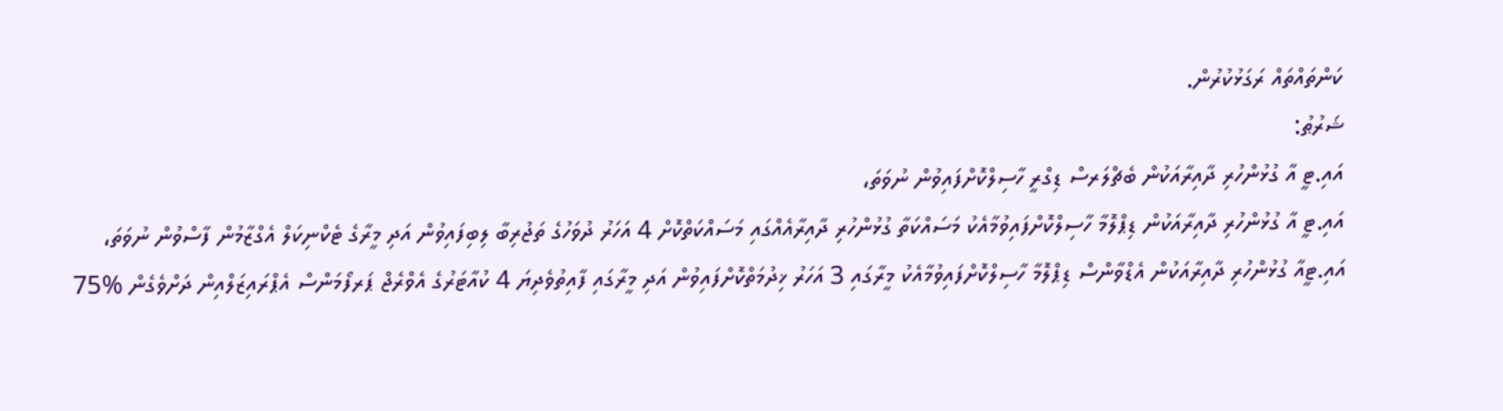ކަންތައްތައް ރަގަޅުކުރުން.
ޝަރުޠު:
އައި.ޓީ އާ ގުޅުންހުރި ދާއިރާއަކުން ބެޗްލަރސް ޑިގްރީ ހާސިލްކޮށްފައިވުން ނުވަތަ،
އައި.ޓީ އާ ގުޅުންހުރި ދާއިރާއަކުން ޑިޕްލޮމާ ހާސިލްކޮށްފައިވުމާއެކު މަސައްކަތާ ގުޅުންހުރި ދާއިރާއެއްގައި މަސައްކަތްކޮށް 4 އަހަރު ދުވަހުގެ ތަޖުރިބާ ލިބިފައިވުން އަދި މީރާގެ ޓެކްނިކަލް އެގްޒާމުން ފާސްވުން ނުވަތަ،
އައި.ޓީއާ ގުޅުންހުރި ދާއިރާއަކުން އެޑްވާންސް ޑިޕްލޮމާ ހާސިލްކޮށްފައިވުމާއެކު މީރާގައި 3 އަހަރު ޚިދުމަތްކޮށްފައިވުން އަދި މީރާގައި ފާއިތުވެދިޔަ 4 ކުއާޓަރުގެ އެވްރެޖް ޕަރފޯމަންސް އެޕްރައިޒަލްއިން ދަށްވެގެން %75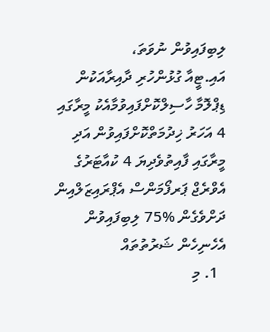ލިބިފައިވުން ނުވަތަ،
އައި.ޓީއާ ގުޅުންހުރި ދާއިރާއަކުން ޑިޕްލޮމާ ހާސިލްކޮށްފައިވުމާއެކު މީރާގައި 4 އަހަރު ޚިދުމަތްކޮށްފައިވުން އަދި މީރާގައި ފާއިތުވެދިޔަ 4 ކުއާޓަރުގެ އެވްރެޖް ޕަރފޯމަންސް އެޕްރައިޒަލްއިން ދަށްވެގެން %75 ލިބިފައިވުން
އެހެނިހެން ޝަރުތުތައް
  1. މި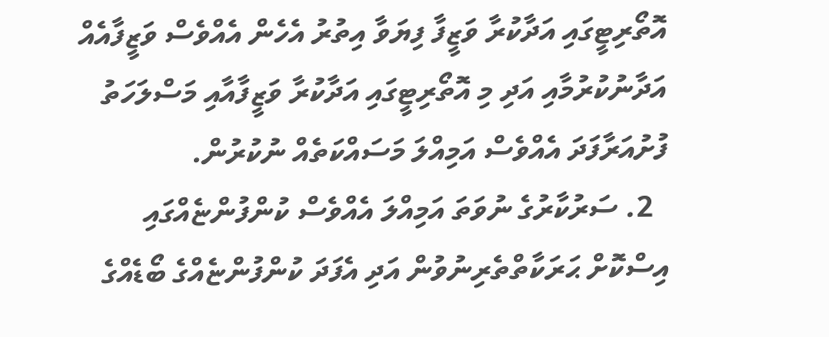އޮތޯރިޓީގައި އަދާކުރާ ވަޒީފާ ފިޔަވާ އިތުރު އެހެން އެއްވެސް ވަޒީފާއެއް އަދާނުކުރުމާއި އަދި މި އޮތޯރިޓީގައި އަދާކުރާ ވަޒީފާއާއި މަސްލަހަތު ފުށުއަރާފަދަ އެއްވެސް އަމިއްލަ މަސައްކަތެއް ނުކުރުން.
  2. ސަރުކާރުގެ ނުވަތަ އަމިއްލަ އެއްވެސް ކުންފުންޏެއްގައި އިސްކޮށް ޙަރަކާތްތެރިނުވުން އަދި އެފަދަ ކުންފުންޏެއްގެ ބޯޑެއްގެ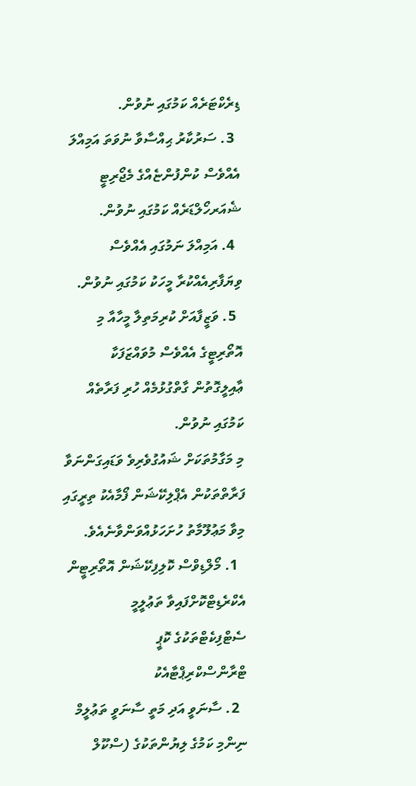ޑިރެކްޓަރެއް ކަމުގައި ނުވުން.
  3. ސަރުކާރު ޙިއްސާވާ ނުވަތަ އަމިއްލަ އެއްވެސް ކުންފުންޏެއްގެ މެޖޯރިޓީ ޝެއަރހޯލްޑަރެއް ކަމުގައި ނުވުން.
  4. އަމިއްލަ ނަމުގައި އެއްވެސް ވިޔަފާރިއެއްކުރާ މީހަކު ކަމުގައި ނުވުން.
  5. ވަޒީފާއަށް ކުރިމަތިލާ މީހާއާ މި އޮތޯރިޓީގެ އެއްވެސް މުވައްޒަފަކާ ޢާއިލީގޮތުން ގާތްގުޅުމެއް ހުރި ފަރާތެއް ކަމުގައި ނުވުން.
މި މަގާމުތަކަށް ޝައުގުވެރިވެ ވަޑައިގަންނަވާ ފަރާތްތަކުން އެޕްލިކޭޝަން ފޯމާއެކު ތިރީގައި މިވާ މަޢުލޫމާތު ހުށަހަޅުއްވަންވާނެއެވެ.
  1. މޯލްޑިވްސް ކޮލިފިކޭޝަން އޮތޯރިޓީން އެކްރެޑިޓްކޮށްފައިވާ ތަޢުލީމީ ސެޓްފިކެޓްތަކުގެ ކޮޕީ ޓްރާންސްކްރިޕްޓާއެކު
  2. ސާނަވީ އަދި މަތީ ސާނަވީ ތަޢުލީމް ނިންމި ކަމުގެ ލިޔުންތަކުގެ (ސްކޫލް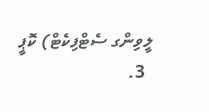ލީވިންގ ސެޓްފިކެޓް) ކޮޕީ
  3.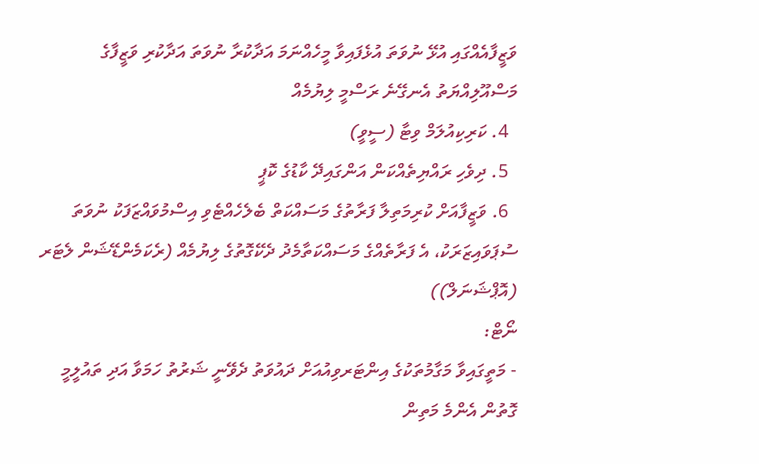ވަޒީފާއެއްގައި އުޅޭ ނުވަތަ އުޅެފައިވާ މީހެއްނަމަ އަދާކުރާ ނުވަތަ އަދާކުރި ވަޒީފާގެ މަސްއޫލިއްޔަތު އެނގޭނެ ރަސްމީ ލިޔުމެއް
  4. ކަރިކިއުލަމް ވިޓާ (ސީވީ)
  5. ދިވެހި ރައްޔިތެއްކަން އަންގައިދޭ ކާޑުގެ ކޮޕީ
  6. ވަޒީފާއަށް ކުރިމަތިލާ ފަރާތުގެ މަސައްކަތް ބެލެހެއްޓެވި އިސްމުވައްޒަފަކު ނުވަތަ ސުޕަވައިޒަރަކު، އެ ފަރާތެއްގެ މަސައްކަތާމެދު ދެކޭގޮތުގެ ލިޔުމެއް (ރެކަމެންޑޭޝަން ލެޓަރ (އޮޕްޝަނަލް))
ނޯޓް:
- މަތީގައިވާ މަގާމުތަކުގެ އިންޓަރވިއުއަށް ދައުވަތު ދެވޭނީ ޝަރުތު ހަމަވާ އަދި ތައުލީމީ ގޮތުން އެންމެ މަތިން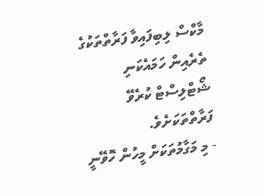މާކްސް ލިބިފައިވާ ފަރާތްތަކުގެ ތެރެއިން ހަމައެކަނި ޝޯޓްލިސްޓް ކުރެވޭ ފަރާތްތަކަށެވެ.
- މި މަގާމުތަކަށް މީހުން ހޮވޭނީ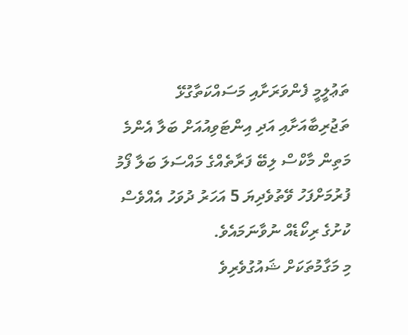ތަޢުލީމީ ފެންވަރަށާއި މަސައްކަތާގުޅޭ ތަޖުރިބާއަށާއި އަދި އިންޓަވިއުއަށް ބަލާ އެންމެ މަތިން މާކްސް ލިބޭ ފަރާތެއްގެ މައްސަލަ ބަލާ ފޯމު ފުރުމަށްފަހު ވޭތުވެދިޔަ 5 އަހަރު ދުވަހު އެއްވެސް ކުށުގެ ރިކޯޑެއް ނުވާނަމައެވެ.
މި މަގާމުތަކަށް ޝައުގުވެރިވެ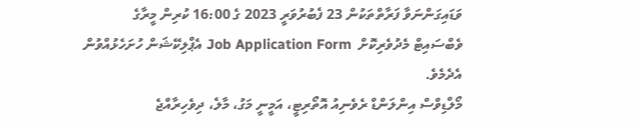ވަޑައިގަންނަވާ ފަރާތްތަކުން 23 ފެބުރުވަރީ 2023 ގެ 16:00 ކުރިން މީރާގެ ވެބްސައިޓް މެދުވެރިކޮށް  Job Application Form އެޕްލިކޭޝަން ހުށަހެޅުއްވުން އެދެމެވެ.
މޯލްޑިވްސް އިންލަންޑް ރެވެނިއު އޮތޯރިޓީ، އަމީނީ މަގު، މާލެ، ދިވެހިރާއްޖެ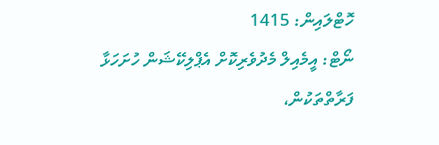ހޮޓްލައިން: 1415
ނޯޓް: އީމެއިލް މެދުވެރިކޮށް އެޕްލިކޭޝަން ހުށަހަޅާ ފަރާތްތަކުން،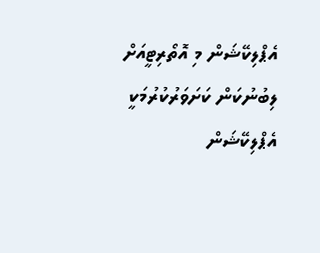އެޕްލިކޭޝަން މި އޮތޯރިޓީއަށް ލިބުނުކަން ކަށަވަރުކުރުމަކީ އެޕްލިކޭޝަން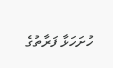ހުށަހަޅާ ފަރާތުގެ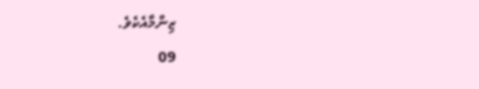ޒިންމާއެކެވެ.
09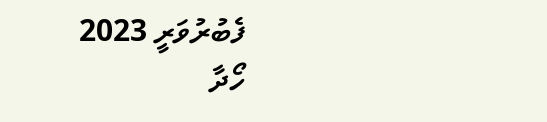ފެބުރުވަރީ 2023
ހޯދާ